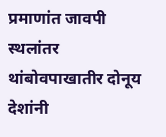प्रमाणांत जावपी स्थलांतर थांबोवपाखातीर दोनूय देशांनी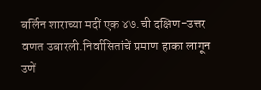बर्लिन शाराच्या मदीं एक ४७.ची दक्षिण-उत्तर वणत उबारली.निर्वासितांचें प्रमाण हाका लागून उणें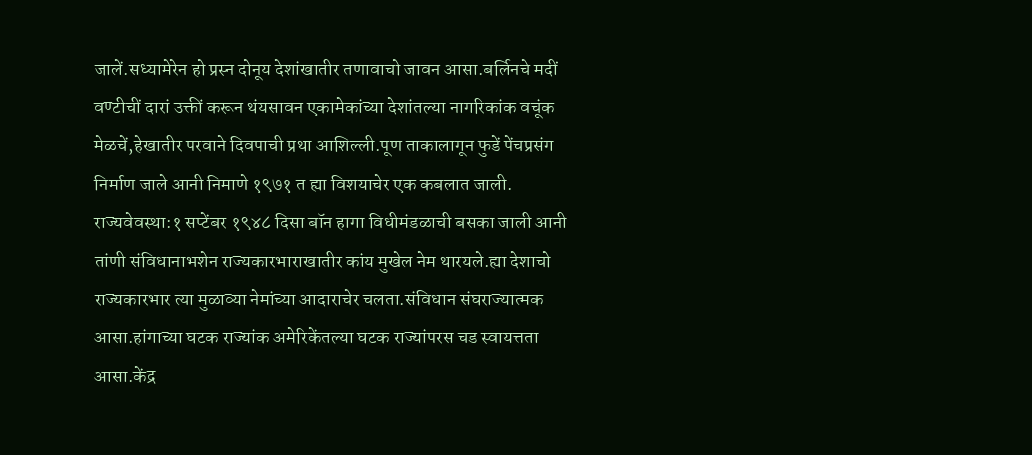जालें.सध्यामेरेन हो प्रस्न दोनूय देशांखातीर तणावाचो जावन आसा.बर्लिनचे मदीं वण्टीचीं दारां उक्तीं करून थंयसावन एकामेकांच्या देशांतल्या नागरिकांक वचूंक मेळचें,हेखातीर परवाने दिवपाची प्रथा आशिल्ली.पूण ताकालागून फुडें पेंचप्रसंग निर्माण जाले आनी निमाणे १९७१ त ह्या विशयाचेर एक कबलात जाली.
राज्यवेवस्था:१ सप्टेंबर १९४८ दिसा बॉन हागा विधीमंडळाची बसका जाली आनी तांणी संविधानाभशेन राज्यकारभाराखातीर कांय मुखेल नेम थारयले.ह्या देशाचो राज्यकारभार त्या मुळाव्या नेमांच्या आदाराचेर चलता.संविधान संघराज्यात्मक आसा.हांगाच्या घटक राज्यांक अमेरिकेंतल्या घटक राज्यांपरस चड स्वायत्तता आसा.केंद्र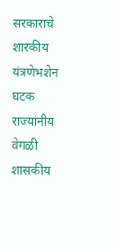सरकाराचे शारकीय यंत्रणेभशेन घटक राज्यांनीय वेगळी शासकीय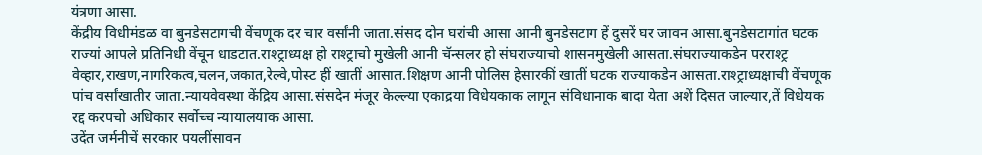यंत्रणा आसा.
केंद्रीय विधीमंडळ वा बुनडेसटागची वेंचणूक दर चार वर्सांनी जाता.संसद दोन घरांची आसा आनी बुनडेसटाग हें दुसरें घर जावन आसा.बुनडेसटागांत घटक राज्यां आपले प्रतिनिधी वेंचून धाडटात.राश्ट्राध्यक्ष हो राश्ट्राचो मुखेली आनी चॅन्सलर हो संघराज्याचो शासनमुखेली आसता.संघराज्याकडेन परराश्ट्र वेव्हार,राखण,नागरिकत्व,चलन,जकात,रेल्वे,पोस्ट हीं खातीं आसात.शिक्षण आनी पोलिस हेसारकीं खातीं घटक राज्याकडेन आसता.राश्ट्राध्यक्षाची वेंचणूक पांच वर्सांखातीर जाता.न्यायवेवस्था केंद्रिय आसा.संसदेन मंजूर केल्ल्या एकाद्रया विधेयकाक लागून संविधानाक बादा येता अशें दिसत जाल्यार,तें विधेयक रद्द करपचो अधिकार सर्वोच्च न्यायालयाक आसा.
उदेंत जर्मनीचें सरकार पयलींसावन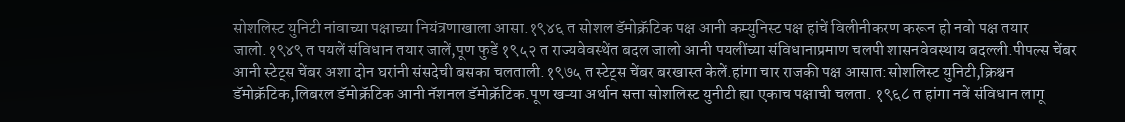सोशलिस्ट युनिटी नांवाच्या पक्षाच्या नियंत्रणाखाला आसा.१९४६ त सोशल डॅमोक्रॅटिक पक्ष आनी कम्युनिस्ट पक्ष हांचें विलीनीकरण करून हो नवो पक्ष तयार जालो.१९४९ त पयलें संविधान तयार जालें,पूण फुडें १९५२ त राज्यवेवस्थेंत बदल जालो आनी पयलींच्या संविधानाप्रमाण चलपी शासनवेवस्थाय बदल्ली.पीपल्स चेंबर आनी स्टेट्स चेंबर अशा दोन घरांनी संसदेची बसका चलताली.१९७५ त स्टेट्स चेंबर बरखास्त केलें.हांगा चार राजकी पक्ष आसात:सोशलिस्ट युनिटी,क्रिश्चन डॅमोक्रॅटिक,लिबरल डॅमोक्रॅटिक आनी नॅशनल डॅमोक्रॅटिक.पूण खऱ्या अर्थान सत्ता सोशलिस्ट युनीटी ह्या एकाच पक्षाची चलता. १९६८ त हांगा नवें संविधान लागू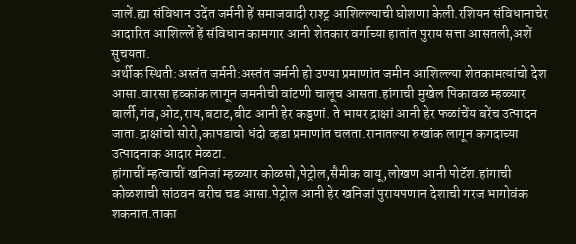जालें.ह्या संविधान उदेंत जर्मनी हें समाजवादी राश्ट्र आशिल्ल्याची घोशणा केली.रशियन संविधानाचेर आदारित आशिल्लें हें संविधान कामगार आनी शेतकार वर्गाच्या हातांत पुराय सत्ता आसतली,अशें सुचयता.
अर्थीक स्थिती:अस्तंत जर्मनी:अस्तंत जर्मनी हो उण्या प्रमाणांत जमीन आशिल्ल्या शेतकामत्यांचो देश आसा.वारसा हव्कांक लागून जमनीची वांटणी चालूच आसता.हांगाची मुखेल पिकावळ म्हळ्यार बार्ली,गंव,ओट,राय,बटाट,बीट आनी हेर कड्डणां. ते भायर द्राक्षां आनी हेर फळांचेंय बरेंच उत्पादन जाता.द्राक्षांचो सोरो,कापडाचो धंदो व्हडा प्रमाणांत चलता.रानातल्या रुखांक लागून कगदाच्या उत्पादनाक आदार मेळटा.
हांगाचीं म्हत्वाचीं खनिजां म्हळ्यार कोळसो,पेट्रोल,सैमीक वायू,लोखण आनी पोटॅश.हांगाची कोळशाची सांठवन बरीच चड आसा.पेट्रोल आनी हेर खनिजां पुरायपणान देशाची गरज भागोवंक शकनात.ताका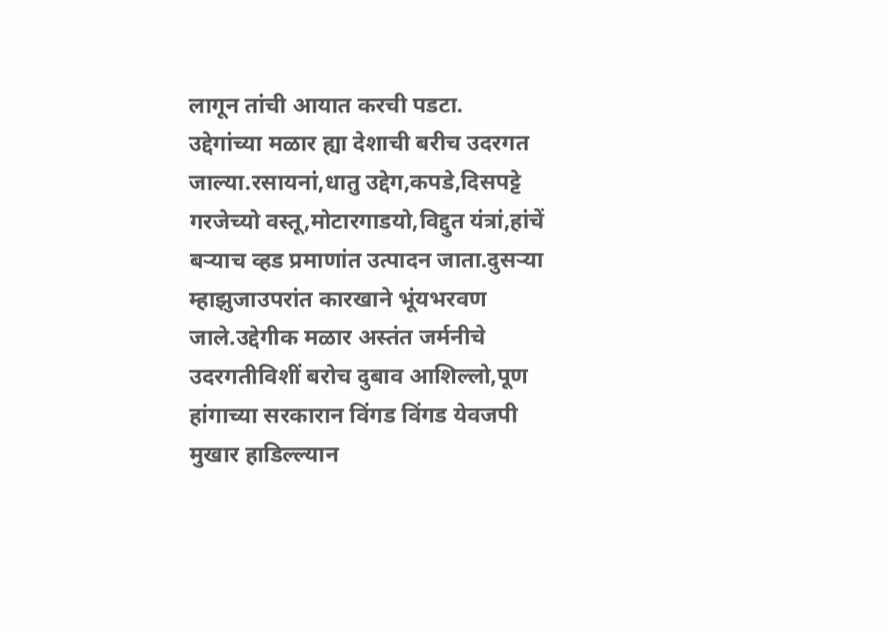लागून तांची आयात करची पडटा.
उद्देगांच्या मळार ह्या देशाची बरीच उदरगत जाल्या.रसायनां,धातु उद्देग,कपडे,दिसपट्टे गरजेच्यो वस्तू,मोटारगाडयो,विद्दुत यंत्रां,हांचें बऱ्याच व्हड प्रमाणांत उत्पादन जाता.दुसऱ्या म्हाझुजाउपरांत कारखाने भूंयभरवण जाले.उद्देगीक मळार अस्तंत जर्मनीचे उदरगतीविशीं बरोच दुबाव आशिल्लो,पूण हांगाच्या सरकारान विंगड विंगड येवजपी मुखार हाडिल्ल्यान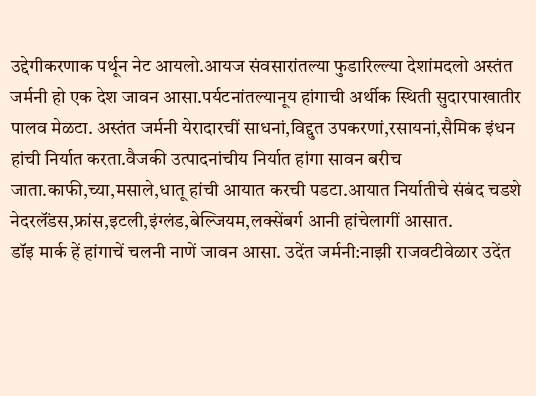उद्देगीकरणाक पर्थून नेट आयलो.आयज संवसारांतल्या फुडारिल्ल्या देशांमदलो अस्तंत जर्मनी हो एक देश जावन आसा.पर्यटनांतल्यानूय हांगाची अर्थीक स्थिती सुदारपाखातीर पालव मेळटा. अस्तंत जर्मनी येरादारचीं साधनां,विद्दुत उपकरणां,रसायनां,सैमिक इंधन हांची निर्यात करता.वैजकी उत्पादनांचीय निर्यात हांगा सावन बरीच जाता.काफी,च्या,मसाले,धातू हांची आयात करची पडटा.आयात निर्यातीचे संबंद चडशे नेदरलॅंडस,फ्रांस,इटली,इंग्लंड,बेल्जियम,लक्सेंबर्ग आनी हांचेलागीं आसात.
डॉइ मार्क हें हांगाचें चलनी नाणें जावन आसा. उदेंत जर्मनी:नाझी राजवटीवेळार उदेंत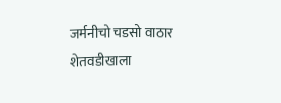जर्मनीचो चडसो वाठार शेतवडीखाला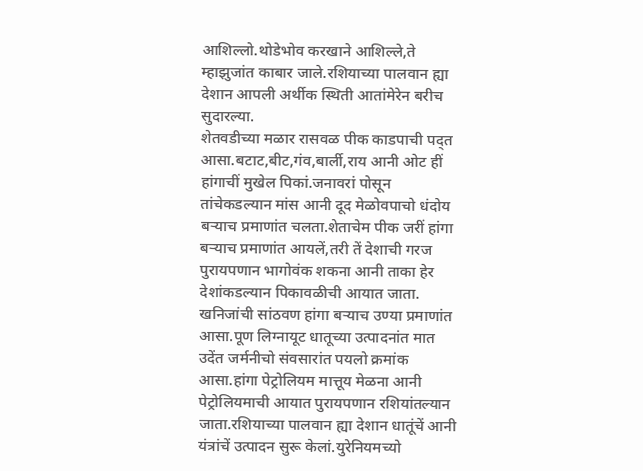आशिल्लो.थोडेभोव करखाने आशिल्ले,ते म्हाझुजांत काबार जाले.रशियाच्या पालवान ह्या देशान आपली अर्थीक स्थिती आतांमेरेन बरीच सुदारल्या.
शेतवडीच्या मळार रासवळ पीक काडपाची पद्त आसा.बटाट,बीट,गंव,बार्ली,राय आनी ओट हीं हांगाचीं मुखेल पिकां.जनावरां पोसून तांचेकडल्यान मांस आनी दूद मेळोवपाचो धंदोय बऱ्याच प्रमाणांत चलता.शेताचेम पीक जरीं हांगा बऱ्याच प्रमाणांत आयलें,तरी तें देशाची गरज पुरायपणान भागोवंक शकना आनी ताका हेर देशांकडल्यान पिकावळीची आयात जाता.
खनिजांची सांठवण हांगा बऱ्याच उण्या प्रमाणांत आसा.पूण लिग्नायूट धातूच्या उत्पादनांत मात उदेंत जर्मनीचो संवसारांत पयलो क्रमांक आसा.हांगा पेट्रोलियम मात्तूय मेळना आनी पेट्रोलियमाची आयात पुरायपणान रशियांतल्यान जाता.रशियाच्या पालवान ह्या देशान धातूंचें आनी यंत्रांचें उत्पादन सुरू केलां.युरेनियमच्यो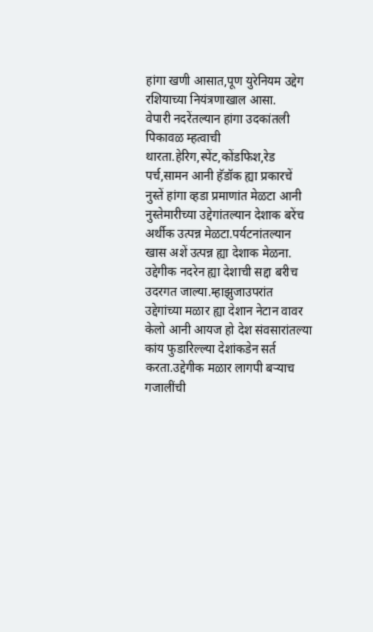हांगा खणी आसात,पूण युरेनियम उद्देग रशियाच्या नियंत्रणाखाल आसा.
वेपारी नदरेंतल्यान हांगा उदकांतली पिकावळ म्हत्वाची थारता.हेरिग,स्पेंट,कोंडफिश,रेड पर्च,सामन आनी हॅडॉक ह्या प्रकारचें नुस्तें हांगा व्हडा प्रमाणांत मेळटा आनी नुस्तेमारीच्या उद्देगांतल्यान देशाक बरेंच अर्थीक उत्पन्न मेळटा.पर्यटनांतल्यान खास अशें उत्पन्न ह्या देशाक मेळना.
उद्देगीक नदरेन ह्या देशाची सद्दा बरीच उदरगत जाल्या.म्हाझुजाउपरांत उद्देगांच्या मळार ह्या देशान नेटान वावर केलो आनी आयज हो देश संवसारांतल्या कांय फुडारिल्ल्या देशांकडेन सर्त करता.उद्देगीक मळार लागपी बऱ्याच गजालींची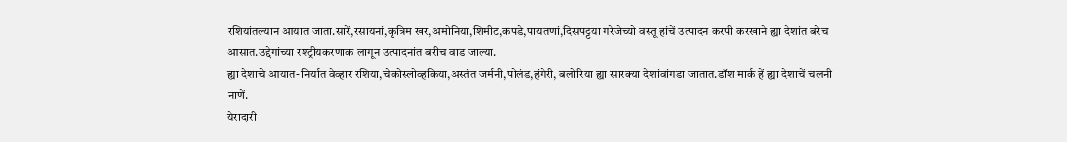रशियांतल्यान आयात जाता.सारें,रसायनां,कृत्रिम खर,अमोनिया,शिमीट,कपडे,पायतणां,दिसपट्टया गरेजेच्यो वस्तू हांचें उत्पादन करपी करखाने ह्या देशांत बरेच आसात.उद्देगांच्या रश्ट्रीयकरणाक लागून उत्पादनांत बरीच वाड जाल्या.
ह्या देशाचे आयात-निर्यात वेव्हार रशिया,चेकोस्लोव्हकिया,अस्तंत जर्मनी,पोलंड,हंगेरी, बलोरिया ह्या सारक्या देशांवांगडा जातात.डॉश मार्क हें ह्या देशाचें चलनी नाणें.
येरादारी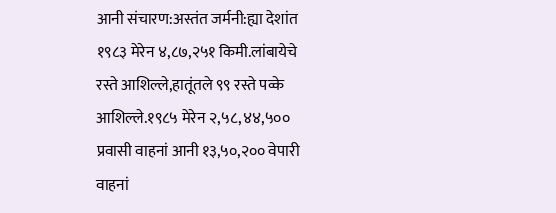आनी संचारण:अस्तंत जर्मनी:ह्या देशांत १९८३ मेरेन ४,८७,२५१ किमी.लांबायेचे रस्ते आशिल्ले,हातूंतले ९९ रस्ते पव्के आशिल्ले.१९८५ मेरेन २,५८,४४,५०० प्रवासी वाहनां आनी १३,५०,२०० वेपारी वाहनां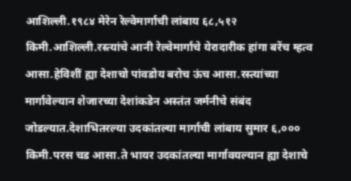आशिल्ली.१९८४ मेरेन रेल्वेमार्गाची लांबाय ६८,५१२ किमी.आशिल्ली.रस्त्यांचे आनी रेल्वेमार्गाचे येरादारीक हांगा बरेंच म्हत्व आसा.हेविशीं ह्या देशाचो पांवडोय बरोच ऊंच आसा.रस्त्यांच्या मार्गावेल्यान शेजारच्या देशांकडेन अस्तंत जर्मनीचे संबंद जोडल्यात.देशाभितरल्या उदकांतल्या मार्गाची लांबाय सुमार ६,००० किमी.परस चड आसा.ते भायर उदकांतल्या मार्गावयल्यान ह्या देशाचे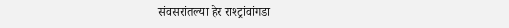संवसरांतल्या हेर राश्ट्रांवांगडा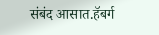संबंद आसात.हॅबर्ग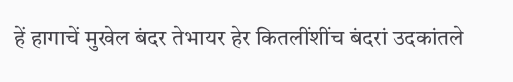हें हागाचें मुखेल बंदर तेभायर हेर कितलींशींच बंदरां उदकांतले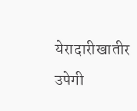येरादारीखातीर उपेगी